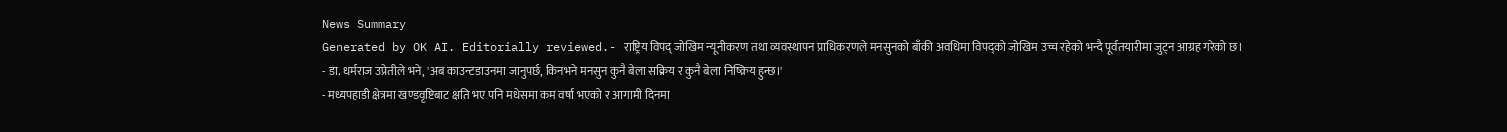News Summary
Generated by OK AI. Editorially reviewed.- राष्ट्रिय विपद् जोखिम न्यूनीकरण तथा व्यवस्थापन प्राधिकरणले मनसुनको बाँकी अवधिमा विपद्को जोखिम उच्च रहेको भन्दै पूर्वतयारीमा जुट्न आग्रह गरेको छ।
- डा. धर्मराज उप्रेतीले भने, 'अब काउन्टडाउनमा जानुपर्छ, किनभने मनसुन कुनै बेला सक्रिय र कुनै बेला निष्क्रिय हुन्छ।'
- मध्यपहाडी क्षेत्रमा खण्डवृष्टिबाट क्षति भए पनि मधेसमा कम वर्षा भएको र आगामी दिनमा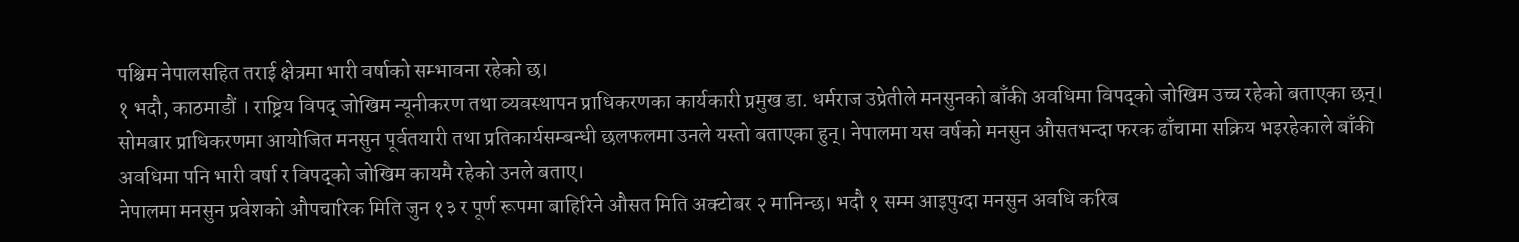पश्चिम नेपालसहित तराई क्षेत्रमा भारी वर्षाको सम्भावना रहेको छ।
१ भदौ, काठमाडौं । राष्ट्रिय विपद् जोखिम न्यूनीकरण तथा व्यवस्थापन प्राधिकरणका कार्यकारी प्रमुख डा. धर्मराज उप्रेतीले मनसुनको बाँकी अवधिमा विपद्को जोखिम उच्च रहेको बताएका छन्।
सोमबार प्राधिकरणमा आयोजित मनसुन पूर्वतयारी तथा प्रतिकार्यसम्बन्धी छलफलमा उनले यस्तो बताएका हुन्। नेपालमा यस वर्षको मनसुन औसतभन्दा फरक ढाँचामा सक्रिय भइरहेकाले बाँकी अवधिमा पनि भारी वर्षा र विपद्को जोखिम कायमै रहेको उनले बताए।
नेपालमा मनसुन प्रवेशको औपचारिक मिति जुन १३ र पूर्ण रूपमा बाहिरिने औसत मिति अक्टोबर २ मानिन्छ। भदौ १ सम्म आइपुग्दा मनसुन अवधि करिब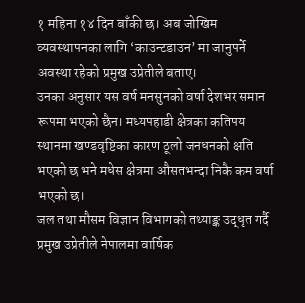१ महिना १४ दिन बाँकी छ। अब जोखिम व्यवस्थापनका लागि ‘काउन्टडाउन’ मा जानुपर्ने अवस्था रहेको प्रमुख उप्रेतीले बताए।
उनका अनुसार यस वर्ष मनसुनको वर्षा देशभर समान रूपमा भएको छैन। मध्यपहाडी क्षेत्रका कतिपय स्थानमा खण्डवृष्टिका कारण ठूलो जनधनको क्षति भएको छ भने मधेस क्षेत्रमा औसतभन्दा निकै कम वर्षा भएको छ।
जल तथा मौसम विज्ञान विभागको तथ्याङ्क उद्धृत गर्दै प्रमुख उप्रेतीले नेपालमा वार्षिक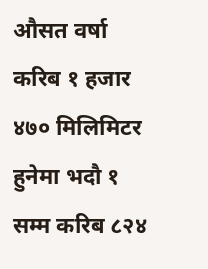औसत वर्षा करिब १ हजार ४७० मिलिमिटर हुनेमा भदौ १ सम्म करिब ८२४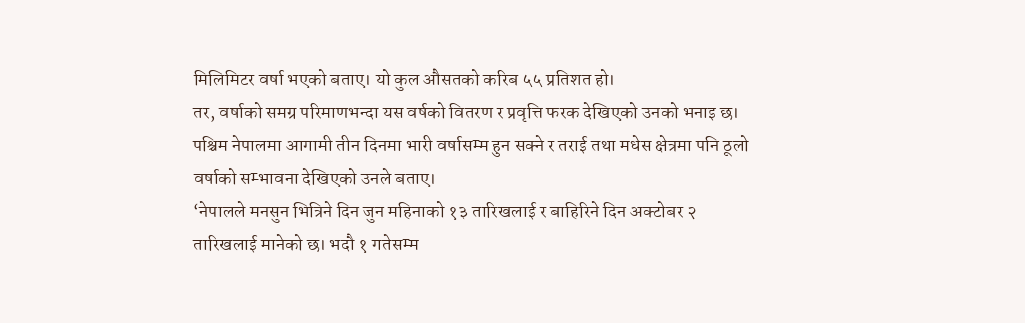मिलिमिटर वर्षा भएको बताए। यो कुल औसतको करिब ५५ प्रतिशत हो।
तर, वर्षाको समग्र परिमाणभन्दा यस वर्षको वितरण र प्रवृत्ति फरक देखिएको उनको भनाइ छ। पश्चिम नेपालमा आगामी तीन दिनमा भारी वर्षासम्म हुन सक्ने र तराई तथा मधेस क्षेत्रमा पनि ठूलो वर्षाको सम्भावना देखिएको उनले बताए।
‘नेपालले मनसुन भित्रिने दिन जुन महिनाको १३ तारिखलाई र बाहिरिने दिन अक्टोबर २ तारिखलाई मानेको छ। भदौ १ गतेसम्म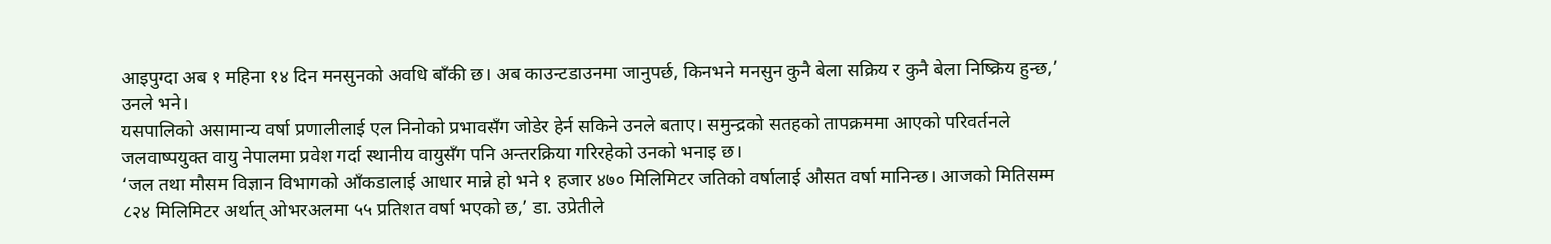आइपुग्दा अब १ महिना १४ दिन मनसुनको अवधि बाँकी छ। अब काउन्टडाउनमा जानुपर्छ, किनभने मनसुन कुनै बेला सक्रिय र कुनै बेला निष्क्रिय हुन्छ,’ उनले भने।
यसपालिको असामान्य वर्षा प्रणालीलाई एल निनोको प्रभावसँग जोडेर हेर्न सकिने उनले बताए। समुन्द्रको सतहको तापक्रममा आएको परिवर्तनले जलवाष्पयुक्त वायु नेपालमा प्रवेश गर्दा स्थानीय वायुसँग पनि अन्तरक्रिया गरिरहेको उनको भनाइ छ।
‘जल तथा मौसम विज्ञान विभागको आँकडालाई आधार मान्ने हो भने १ हजार ४७० मिलिमिटर जतिको वर्षालाई औसत वर्षा मानिन्छ। आजको मितिसम्म ८२४ मिलिमिटर अर्थात् ओभरअलमा ५५ प्रतिशत वर्षा भएको छ,’ डा. उप्रेतीले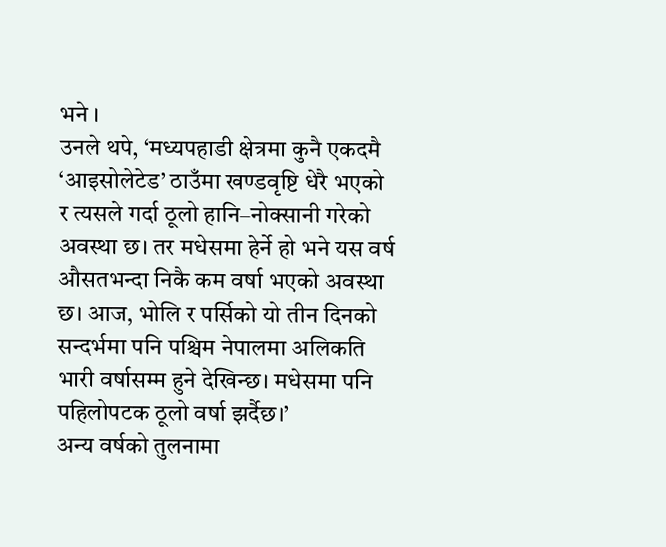भने ।
उनले थपे, ‘मध्यपहाडी क्षेत्रमा कुनै एकदमै ‘आइसोलेटेड’ ठाउँमा खण्डवृष्टि धेरै भएको र त्यसले गर्दा ठूलो हानि–नोक्सानी गरेको अवस्था छ। तर मधेसमा हेर्ने हो भने यस वर्ष औसतभन्दा निकै कम वर्षा भएको अवस्था छ। आज, भोलि र पर्सिको यो तीन दिनको सन्दर्भमा पनि पश्चिम नेपालमा अलिकति भारी वर्षासम्म हुने देखिन्छ। मधेसमा पनि पहिलोपटक ठूलो वर्षा झर्दैछ।’
अन्य वर्षको तुलनामा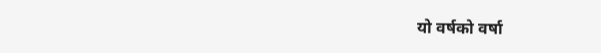यो वर्षको वर्षा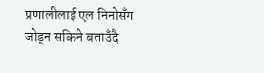प्रणालीलाई एल निनोसँग जोड्न सकिने बताउँदै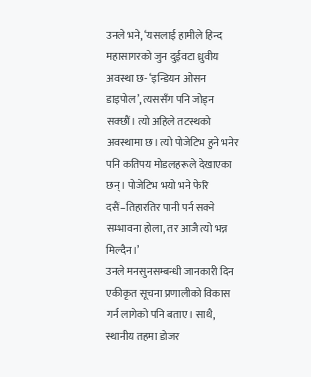उनले भने, ‘यसलाई हामीले हिन्द महासागरको जुन दुईवटा ध्रुवीय अवस्था छ- ‘इन्डियन ओसन डाइपोल’, त्यससँग पनि जोड्न सक्छौं। त्यो अहिले तटस्थको अवस्थामा छ। त्यो पोजेटिभ हुने भनेर पनि कतिपय मोडलहरूले देखाएका छन्। पोजेटिभ भयो भने फेरि दसैं–तिहारतिर पानी पर्न सक्ने सम्भावना होला, तर आजै त्यो भन्न मिल्दैन।’
उनले मनसुनसम्बन्धी जानकारी दिन एकीकृत सूचना प्रणालीको विकास गर्न लागेको पनि बताए। साथै, स्थानीय तहमा डोजर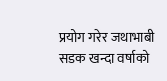प्रयोग गरेर जथाभाबी सडक खन्दा वर्षाको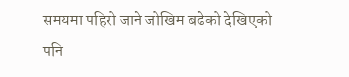समयमा पहिरो जाने जोखिम बढेको देखिएको पनि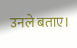उनले बताए।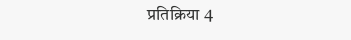प्रतिक्रिया 4